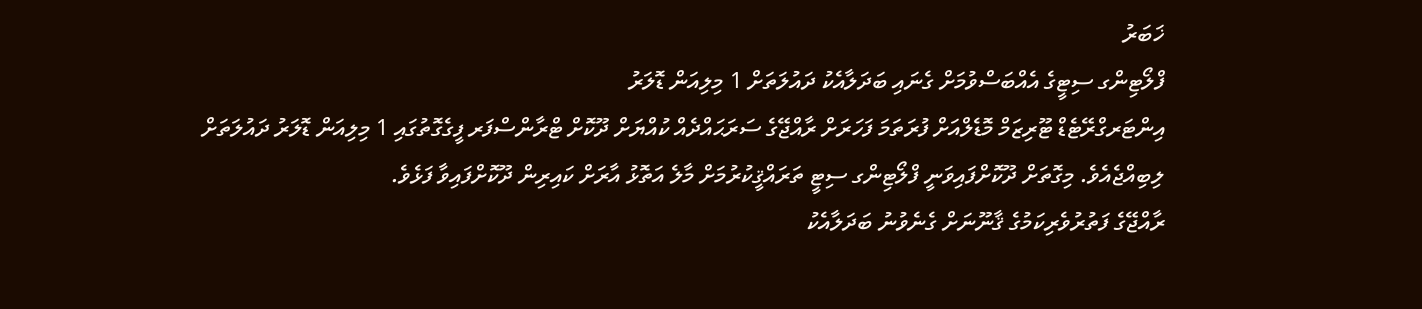ޚަބަރު
ފްލޯޓިންގ ސިޓީގެ އެއްބަސްވުމަށް ގެނައި ބަދަލާއެކު ދައުލަތަށް 1 މިލިއަން ޑޮލަރު
އިންޓަރގްރޭޓެޑް ޓޫރިޒަމް މޮޑެލްއަށް ފުރަތަމަ ފަހަރަށް ރާއްޖޭގެ ސަރަޙައްދެއް ކުއްޔަށް ދޫކޮށް ޓްރާންސްފަރ ފީގެގޮތުގައި 1 މިލިއަން ޑޮލަރު ދައުލަތަށް ލިބިއްޖެއެވެ. މިގޮތަށް ދޫކޮށްފައިވަނީ ފްލޯޓިންގ ސިޓީ ތަރައްޤީކުރުމަށް މާލެ އަތޮޅު އާރަށް ކައިރިން ދޫކޮށްފައިވާ ފަޅެވެ.
ރާއްޖޭގެ ފަތުރުވެރިކަމުގެ ޤާނޫނަށް ގެނެވުނު ބަދަލާއެކު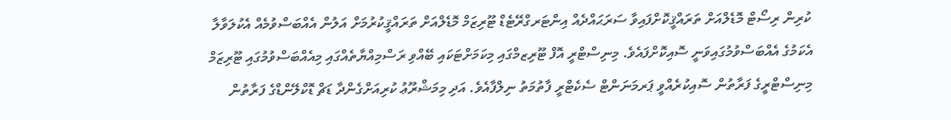ކުރިން ރިސޯޓް މޮޑެލްއަށް ތަރައްޤީކޮށްފައިވާ ސަރަޙައްދެއް އިންޓަރގްރޭޓެޑް ޓޫރިޒަމް މޮޑެލްއަށް ތަރައްޤީކުރުމަށް އަލުން އެއްބަސްވުމެއް އެކުލަވާލާ އެކަމުގެ އެއްބަސްވުމުގައިވަނީ ސޮއިކޮށްފައެވެ. މިނިސްޓްރީ އޮފް ޓޫރިޒމްގައި މިކަމަށްޓަކައި ބޭއްވި ރަސްމިއްޔާތެއްގައި މިއެއްބަސްވުމުގައި ޓޫރިޒަމް މިނިސްޓްރީގެ ފަރާތުން ސޮއިކުރެއްވީ ޕަރމަނަންޓް ސެކެޓްރީ ފާތުމަތު ނިލްފާއެވެ. އަދި މިމަޝްރޫޢު ކުރިއަށްގެންދާ ޑަޗް ޑޮކްލޭންޑްގެ ފަރާތުން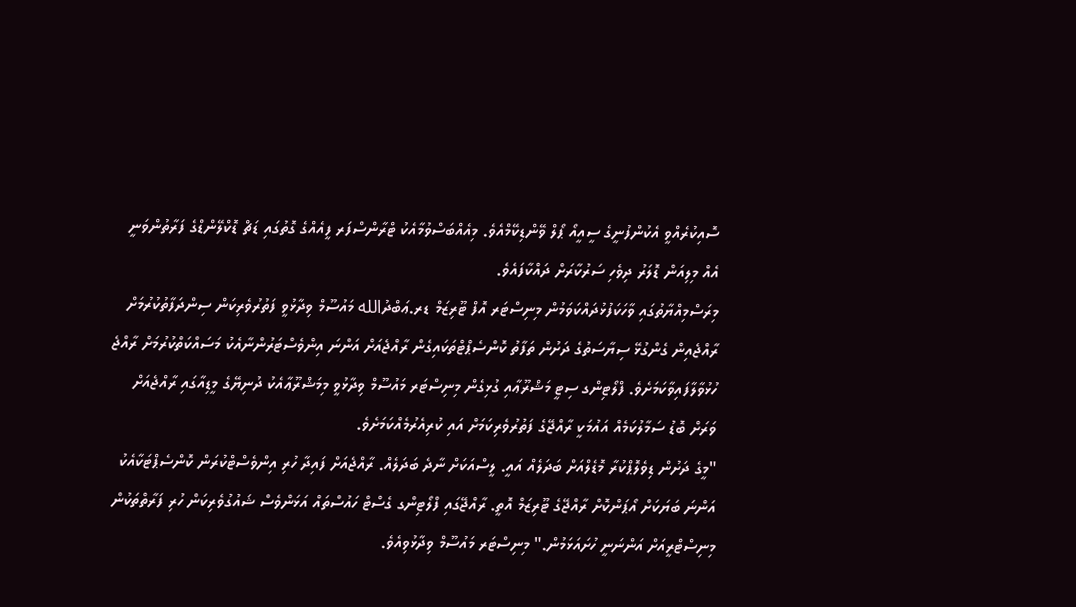ސޮއިކުރެއްވީ އެކުންފުނީގެ ސީއީއޯ ޕޯލް ވޭންޑިކޭމްއެވެ. މިއެއްބަސްވުމާއެކު ޓްރާންސްފަރ ފީއެއްގެ ގޮތުގައި ޑަޗް ޑޮކްލޭންޑްގެ ފަރާތުންވަނީ އެއް މިލިއަން ޑޮލަރު ދިވެހި ސަރުކާރަށް ދައްކާފައެވެ.
މިރަސްމިއްޔާތުގައި ވާހަކަފުޅުދައްކަވަމުން މިނިސްޓަރ އޮފް ޓޫރިޒަމް ޑރ.ޢަބްދުالله މައުސޫމް ވިދާޅުވީ ފަތުރުވެރިކަން ސިންދަފާތުކުރުމަށް ރާއްޖެއިން ގެންގުޅޭ ސިޔާސަތުގެ ދަށުން ތަފާތު ކޮންސެޕްޓްތަކައިގެން ރާއްޖެއަށް އަންނަ އިންވެސްޓަރުންނާއެކު މަސައްކަތްކުރުމަށް ރާއްޖެ ހުޅުވާލާފައިވާކަމަށެވެ. ފްލޯޓިންގ ސިޓީ މަޝްރޫޢާއި ގުޅިގެން މިނިސްޓަރ މައުސޫމް ވިދާޅުވީ މިމަޝްރޫޢާއެކު ދުނިޔޭގެ މީޑިއާގައި ރާއްޖެއަށް ވަރަށް ބޮޑު ސަމާލުކަމެއް އައުމަކީ ރާއްޖޭގެ ފަތުރުވެރިކަމަށް އައި ކުރިއެރުމެއްކަމަށެވެ.
"މީގެ ދަށުން ޑިވެލޮޕްކުރާ މޮޑެލްއަށް ބަދަލެއް އައީ. ލީސްއަކަށް ނާދެ ބަދަލެއް. ރާއްޖެއަށް ފައިދާ ހުރި އިންވެސްޓްކުރަން ކޮންސެޕްޓަކާއެކު އަންނަ ބަޔަކަށް އޯޕަންކޮށް ރާއްޖޭގެ ޓޫރިޒަމް އޮތީ. ރާއްޖޭގައި ފްލޯޓިންގ ގެސްޓް ހައުސްތައް އަޅަންވެސް ޝައުގުވެރިކަން ހުރި ފަރާތްތަކުން މިނިސްޓްރީއަށް އަންނަނީ ހުށައަޅަމުން." މިނިސްޓަރ މައުސޫމް ވިދާޅުވިއެވެ.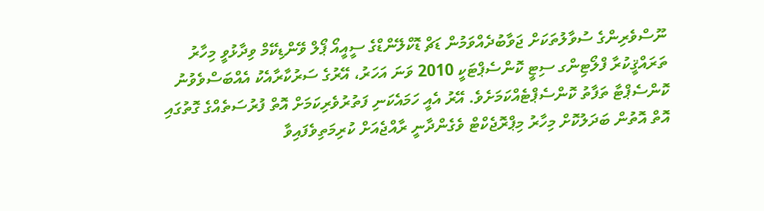ނޫސްވެރިންގެ ސުވާލުތަކަށް ޖަވާބުދެއްވަމުން ޑަޗް ޑޮކްލޭންޑްގެ ސީއީއޯ ޕޯލް ވޭންޑިކޭމް ވިދާޅުވީ މިހާރު ތަރައްޤީކުރާ ފްލޯޓިންގ ސިޓީ ކޮންސެޕްޓަކީ 2010 ވަނަ އަހަރު، އޭރުގެ ސަރުކާރާއެކު އެއްބަސްވެވުނު ކޮންސެޕްޓާ ތަފާތު ކޮންސެޕްޓެއްކަމަށެވެ. އޭރު އެއީ ހަމައެކަނި ފަތުރުވެރިކަމަށް އޮތް ފުރުސަތެއްގެ ގޮތުގައި އޮތް އޮތުން ބަދަލުކޮށް މިހާރު މިޕްރޮޖެކްޓް ވެގެންދާނީ ރާއްޖެއަށް ކުރިމަތިވެފައިވާ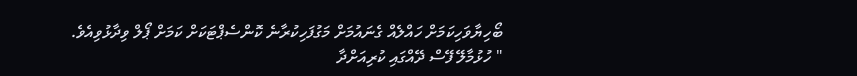ބޯހިޔާވަހިކަމަށް ހައްލެއް ގެނައުމަށް މަގުފަހިކުރާނެ ކޮންސެޕްޓަކަށް ކަމަށް ޕޯލް ވިދާޅުވިއެވެ.
" ހުޅުމާލޭ ފޭސް ދޭއްގައި ކުރިއަށްދާ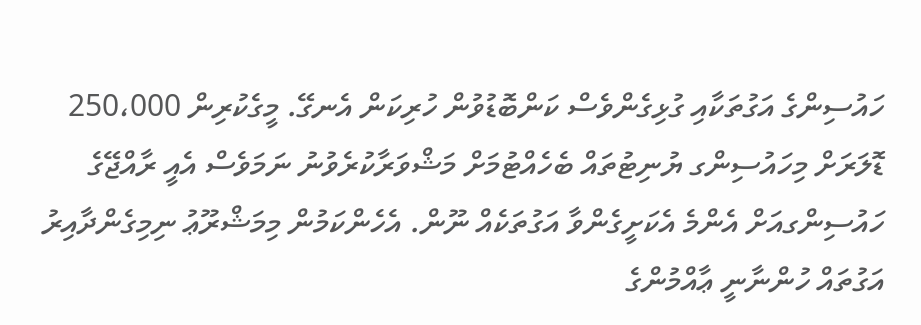ހައުސިންގެ އަގުތަކާއި ގުޅިގެންވެސް ކަންބޮޑުވުން ހުރިކަން އެނގޭ. މީގެކުރިން 250،000 ޑޮލަރަށް މިހައުސިންގ ޔުނިޓުތައް ބެހެއްޓުމަށް މަޝްވަރާކުރެވުނު ނަމަވެސް އެއީ ރާއްޖޭގެ ހައުސިންގއަށް އެންމެ އެކަށީގެންވާ އަގުތަކެއް ނޫން. އެހެންކަމުން މިމަޝްރޫޢު ނިމިގެންދާއިރު އަގުތައް ހުންނާނީ ޢާއްމުންގެ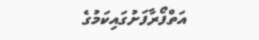އަތްފޯރާފަށުގައިކަމުގެ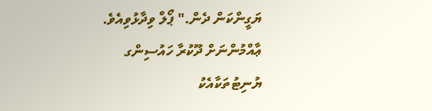ޔަގީންކަން ދެން." ޕޯލް ވިދާޅުވިއެވެ.
ޢާއްމުންނަށް ދޫކުރާ ހައުސިންގ ޔުނިޓުތަކާއެކު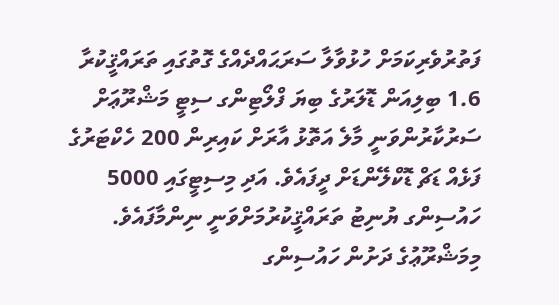ފަތުރުވެރިކަމަށް ހުޅުވާލާ ސަރަޙައްދެއްގެ ގޮތުގައި ތަރައްޤީކުރާ 1.6 ބިލިއަން ޑޮލަރުގެ ބިޔަ ފްލޯޓިންގ ސިޓީ މަޝްރޫޢަށް ސަރުކާރުންވަނީ މާލެ އަތޮޅު އާރަށް ކައިރިން 200 ހެކްޓަރުގެ ފަޅެއް ޑަޗް ޑޮކްލޭންޑަށް ދީފައެވެ. އަދި މިސިޓީގައި 5000 ހައުސިންގ ޔުނިޓު ތަރައްޤީކުރުމަށްވަނީ ނިންމާފައެވެ. މިމަޝްރޫޢުގެ ދަށުން ހައުސިންގ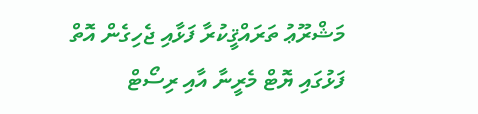މަޝްރޫޢު ތަރައްޤީކުރާ ފަޅާއި ޖެހިގެން އޮތް ފަޅުގައި ޔޮޓް މެރީނާ އާއި ރިސޯޓް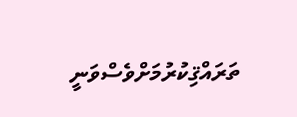ތަރައްޤިކުރުމަށްވެސްވަނީ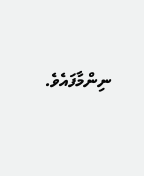ނިންމާފައެވެ.